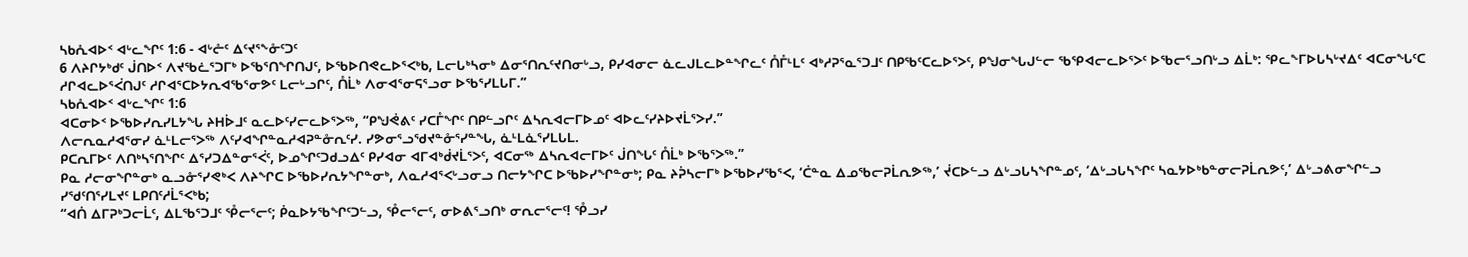ᓴᑲᕅᐊᐅᑉ ᐊᒡᓚᖏᑦ 1:6 - ᐊᒡᓔᑦ ᐃᑦᔪᕐᖕᓁᑦᑐᑦ
6 ᐱᔨᒋᔭᒃᑯᑦ ᒎᑎᐅᑉ ᐱᔪᖃᓛᕐᑐᒥᒃ ᐅᖃᕐᑎᖏᑎᒍᑦ, ᐅᖃᐅᑎᕙᓚᐅᕐᐸᒃᑲ, ᒪᓕᒐᒃᓴᓂᒃ ᐃᓂᕐᑎᕆᑦᔪᑎᓂᒡᓗ, ᑭᓯᐊᓂᓕ ᓈᓚᒍᒪᓚᐅᓐᖏᓚᑦ ᑍᒤᒻᒪᑦ ᐊᒃᓱᕈᕐᓇᕐᑐᒧᑦ ᑎᑭᖃᑦᑕᓚᐅᕐᐳᑦ, ᑭᖑᓂᖓᒍᓪᓕ ᖃᕿᐊᓕᓚᐅᕐᐳᑦ ᐅᖃᓕᕐᓗᑎᒡᓗ ᐃᒫᒃ: ᕿᓚᖕᒥᐅᒐᓴᒡᔪᐃᑦ ᐊᑕᓂᖓᑦᑕ ᓱᒋᐊᓚᐅᕐᐹᑎᒍᑦ ᓱᒋᐊᕐᑕᐅᔭᕆᐊᖃᕐᓂᕗᑦ ᒪᓕᒡᓗᒋᑦ, ᑍᒫᒃ ᐱᓂᐊᕐᓂᕋᕐᓗᓂ ᐅᖃᕐᓯᒪᒐᒥ.”
ᓴᑲᕅᐊᐅᑉ ᐊᒡᓚᖏᑦ 1:6
ᐊᑕᓂᐅᑉ ᐅᖃᐅᓯᕆᓯᒪᔭᖓ ᔨᕼᐆᒧᑦ ᓇᓚᐅᑦᓯᓕᓚᐅᕐᐳᖅ, “ᑭᖑᕚᕕᑦ ᓯᑕᒤᖏᑦ ᑎᑭᓪᓗᒋᑦ ᐃᓴᕆᐊᓕᒥᐅᓄᑦ ᐊᐅᓚᑦᓯᔨᐅᔪᒫᕐᐳᓯ.”
ᐱᓕᕆᓇᓱᐊᕐᓂᓯ ᓈᒻᒪᓕᕐᐳᖅ ᐱᑦᓯᐊᖏᓐᓇᓱᐊᕈᓐᓁᕆᑦᓯ. ᓯᕗᓂᕐᓗᖁᔪᓐᓁᕐᓯᓐᖓ, ᓈᒻᒪᓈᕐᓯᒪᒐᒪ.
ᑭᑕᕆᒥᐅᑦ ᐱᑎᒃᓴᕐᑎᖏᑦ ᐃᕐᓯᑐᐃᓐᓂᕐᐹᑦ, ᐅᓄᖏᑦᑐᑯᓗᐃᑦ ᑭᓯᐊᓂ ᐊᒥᐊᒃᑰᔪᒫᕐᐳᑦ, ᐊᑕᓂᖅ ᐃᓴᕆᐊᓕᒥᐅᑦ ᒎᑎᖓᑦ ᑍᒫᒃ ᐅᖃᕐᐳᖅ.”
ᑭᓇ ᓱᓕᓂᖏᓐᓂᒃ ᓇᓗᓁᕐᓯᕙᒃᐸ ᐱᔨᖏᑕ ᐅᖃᐅᓯᕆᔭᖏᓐᓂᒃ, ᐱᓇᓱᐊᕐᐸᒡᓗᓂᓗ ᑎᓕᔭᖏᑕ ᐅᖃᐅᓯᖏᓐᓂᒃ; ᑭᓇ ᔨᕉᓴᓕᒥᒃ ᐅᖃᐅᓯᖃᕐᐸ, ‘ᑖᓐᓇ ᐃᓄᖃᓕᕈᒫᕆᕗᖅ,’ ᔫᑕᐅᓪᓗ ᐃᒡᓗᒐᓴᖏᓐᓄᑦ, ‘ᐃᒡᓗᒐᓴᖏᑦ ᓴᓇᔭᐅᒃᑲᓐᓂᓕᕈᒫᕆᕗᑦ,’ ᐃᒡᓗᕕᓂᖏᓪᓗ ᓯᖁᑦᑎᕐᓯᒪᔪᑦ ᒪᑭᑎᑦᓱᒫᕐᐸᒃᑲ;
“ᐊᑏ ᐃᒥᕈᒃᑐᓕᒫᑦ, ᐃᒪᖃᕐᑐᒧᑦ ᕾᓕᕐᓕᑦ; ᑮᓇᐅᔭᖃᖏᑦᑐᓪᓗ, ᕾᓕᕐᓕᑦ, ᓂᐅᕕᕐᓗᑎᒃ ᓂᕆᓕᕐᓕᑦ! ᕾᓗᓯ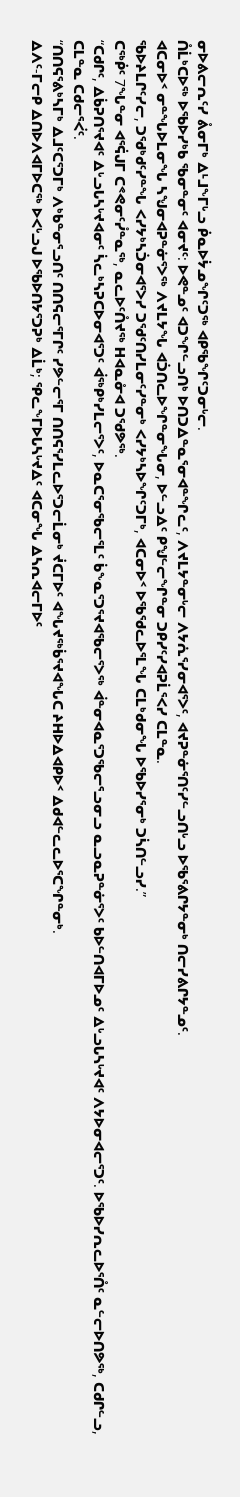ᓂᐅᕕᓕᕆᑦᓯ ᕔᓂᒥᒃ ᐃᒻᒧᖕᒥᒡᓗ ᑮᓇᐅᔮᓄᖏᑦᑐᖅ ᐊᑭᖃᖏᑦᑐᓂᒡᓕ.
ᑍᒫᒃᑕᐅᖅ ᐅᖃᐅᓯᒃᑲ ᖃᓂᓐᓂᑦ ᐊᓂᔪᑦ: ᐅᕙᓐᓄᑦ ᐊᑐᖏᓪᓗᑎᒃ ᐅᑎᑐᐃᓐᓇᕐᓂᐊᓐᖏᓚᑦ, ᐱᔪᒪᔭᓐᓂᒡᓕ ᐱᔭᕇᕐᓯᓂᐊᕐᐳᑦ, ᐊᔪᕈᓐᓃᕐᑎᑦᓯᓪᓗᑎᒡᓗ ᐅᖃᕐᕕᒋᔭᓐᓂᒃ ᑎᓕᓯᕕᒋᔭᓐᓄᑦ.
ᐊᑕᓂᐅᑉ ᓂᓐᖓᐅᒪᓂᖓ ᓴᖑᓂᐊᕈᓐᓃᕐᐳᖅ ᐱᔪᒪᔭᖓ ᐊᑑᑎᓚᐅᖏᓐᓂᖓᓂ, ᐅᓪᓗᐃᑦ ᑭᖑᓪᓕᖏᓐᓂ ᑐᑭᓯᑦᓯᐊᕈᒫᕐᐸᓯ ᑕᒪᓐᓇ.
ᖃᐅᔨᒪᒋᑦᓯᓕ, ᑐᖁᒃᑯᑦᓯᓐᖓ ᐸᓯᔭᒃᓴᑑᓂᐊᕐᐳᓯ ᑐᖁᑦᑎᓯᒪᓂᑦᓯᓐᓂᒃ ᐸᓯᔭᒃᓴᐅᖏᑦᑐᒥᒃ, ᐊᑕᓂᐅᑉ ᐅᖃᖁᓚᐅᕐᒪᖓ ᑕᒪᒃᑯᓂᖓ ᐅᖃᐅᓯᕐᓂᒃ ᑐᓵᑎᓪᓗᓯ.”
ᑕᖅᑮᑦ 7ᖓᓐᓂ ᐊᕐᕌᒍᒥ ᑕᕝᕙᓂᑦᓮᓐᓇᖅ, ᓇᓚᐅᑦᑍᔪᖅ ᕼᐊᓇᓁᐊ ᑐᖁᕗᖅ.
“ᑕᑯᒋᑦ, ᐃᑳᕈᑎᕐᔪᐊᑦ ᐃᒡᓗᒐᓴᒡᔪᐊᓂᑦ ᓵᓚᒃᓴᕈᑕᐅᓂᐊᕐᑐᑦ ᐋᖅᑭᒃᓯᒪᓕᕐᐳᑦ, ᐅᓇᑕᕐᓂᖃᓕᕐᒪᑦ ᑳᖕᓇᕐᑐᕐᔪᐊᖃᓕᕐᐳᖅ ᐋᓐᓂᐊᓇᕐᑐᖃᓕᕐᓗᓂᓗ ᓇᓗᓇᕈᓐᓃᕐᐳᑦ ᑲᐅᓪᑎᐊᒥᐅᓄᑦ ᐃᒡᓗᒐᓴᒡᔪᐊᑦ ᐱᔭᐅᓂᐊᓕᕐᑐᑦ. ᐅᖃᐅᓯᕆᓚᐅᕐᑍᑦ ᓇᓪᓕᐅᑎᕗᖅ, ᑕᑯᒋᓪᓗ, ᑕᒪᓐᓇ ᑕᑯᓕᕐᐹᑦ.
“ᑎᑎᕋᕐᕕᒃᓴᒥᒃ ᐃᒧᑦᑕᕐᑐᒥᒃ ᐱᒃᑲᓐᓂᕐᓗᑎᑦ ᑎᑎᕋᓕᕐᒥᒋᑦ ᓯᕗᓪᓕᕐᒥ ᑎᑎᕋᕐᓯᒪᓚᐅᕐᑐᓕᒫᓂᒃ ᔫᑕᒥᐅᑦ ᐊᖓᔪᖅᑳᕐᔪᐊᖓᑕ ᔨᕼᐅᐃᐊᑭᐅᑉ ᐃᑯᐊᓪᓚᓚᐅᕐᑕᖏᓐᓂᒃ.
ᐃᐱᑦ-ᒥᓕᑭ ᐃᑎᐅᐱᐊᒥᐅᑕᖅ ᐅᐸᒡᓗᒍ ᐅᖃᐅᑎᔭᕐᑐᕈᒃ ᐃᒫᒃ; ᕿᓚᖕᒥᐅᒐᓴᒡᔪᐃᑦ ᐊᑕᓂᖓ ᐃᓴᕆᐊᓕᒥᐅᑦ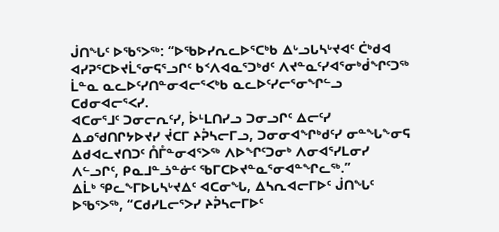ᒎᑎᖓᑦ ᐅᖃᕐᐳᖅ: “ᐅᖃᐅᓯᕆᓚᐅᕐᑕᒃᑲ ᐃᒡᓗᒐᓴᒡᔪᐊᑦ ᑖᒃᑯᐊ ᐊᓯᕈᕐᑕᐅᔪᒫᕐᓂᕋᕐᓗᒋᑦ ᑲᑉᐱᐊᓇᕐᑐᒃᑯᑦ ᐱᔪᓐᓇᑦᓯᐊᕐᓂᒃᑰᖏᑦᑐᖅ ᒫᓐᓇ ᓇᓚᐅᑦᓯᑎᓐᓂᐊᓕᕐᐸᒃᑲ ᓇᓚᐅᑦᓯᓕᕐᓂᖏᓪᓗ ᑕᑯᓂᐊᓕᕐᐸᓯ.
ᐊᑕᓂᕐᒧᑦ ᑐᓂᓕᕆᑦᓯ, ᐆᒻᒪᑎᓯᓗ ᑐᓂᓗᒋᑦ ᐃᓕᑦᓯ ᐃᓄᖁᑎᒋᔭᐅᔪᓯ ᔫᑕᒥ ᔨᕉᓴᓕᒥᓗ, ᑐᓂᓂᐊᖏᒃᑯᑦᓯ ᓂᓐᖓᖕᓂᕋ ᐃᑯᐊᓚᔪᑎᑐᑦ ᑍᒤᓐᓂᐊᕐᐳᖅ ᐱᐅᖏᑦᑐᓂᒃ ᐱᓂᐊᕐᓯᒪᓂᓯ ᐱᓪᓗᒋᑦ, ᑭᓇᒧᓐᓘᓐᓃᑦ ᖃᒥᑕᐅᔪᓐᓇᕐᓂᐊᓐᖏᓚᖅ.”
ᐃᒫᒃ ᕿᓚᖕᒥᐅᒐᓴᒡᔪᐃᑦ ᐊᑕᓂᖓ, ᐃᓴᕆᐊᓕᒥᐅᑦ ᒎᑎᖓᑦ ᐅᖃᕐᐳᖅ, “ᑕᑯᓯᒪᓕᕐᐳᓯ ᔨᕉᓴᓕᒥᐅᑦ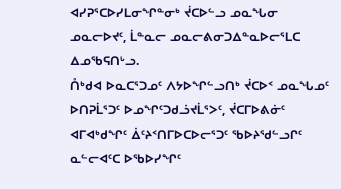ᐊᓯᕈᕐᑕᐅᓯᒪᓂᖏᓐᓂᒃ ᔫᑕᐅᓪᓗ ᓄᓇᖓᓂ ᓄᓇᓕᐅᔪᑦ, ᒫᓐᓇᓕ ᓄᓇᓕᕕᓂᑐᐃᓐᓇᐅᓕᕐᒪᑕ ᐃᓄᖃᕋᑎᒡᓗ.
ᑍᒃᑯᐊ ᐅᓇᑕᕐᑐᓄᑦ ᐱᔭᐅᖏᓪᓗᑎᒃ ᔫᑕᐅᑉ ᓄᓇᖓᓄᑦ ᐅᑎᕈᒫᕐᑐᑦ ᐅᓄᖏᑦᑐᑯᓘᔪᒫᕐᐳᑦ, ᔫᑕᒥᐅᕕᓃᑦ ᐊᒥᐊᒃᑯᖏᑦ ᐄᑦᔨᑉᑎᒥᐅᑕᐅᓕᕐᑐᑦ ᖃᐅᔨᖁᓪᓗᒋᑦ ᓇᓪᓕᐊᑦᑕ ᐅᖃᐅᓯᖏᑦ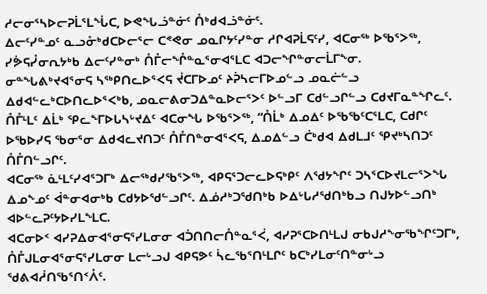ᓱᓕᓂᕐᓴᐅᓕᕈᒫᕐᒪᖔᑕ, ᐅᕙᖓᓘᓐᓃᑦ ᑍᒃᑯᐊᓘᓐᓃᑦ.
ᐃᓕᑦᓯᓐᓄᑦ ᓇᓗᓁᒃᑯᑕᐅᓕᕐᓕ ᑕᕝᕙᓂ ᓄᓇᒋᔭᑦᓯᓐᓂ ᓱᒋᐊᕈᒫᕋᑦᓯ, ᐊᑕᓂᖅ ᐅᖃᕐᐳᖅ, ᓯᕘᕋᓮᓂᕆᔭᒃᑲ ᐃᓕᑦᓯᓐᓂᒃ ᑍᒤᓕᖕᒊᓐᓇᕐᓂᐊᕐᒪᑕ ᐊᑐᓕᖏᓐᓂᓕᒫᒥᖕᓂ.
ᓂᓐᖓᕕᒃᔪᐊᕐᓂᕋ ᓴᖅᑭᑎᓚᐅᕐᐸᕋ ᔫᑕᒥᐅᓄᑦ ᔨᕉᓴᓕᒥᐅᓄᓪᓗ ᓄᓇᓖᓪᓗ ᐃᑯᐊᓪᓚᒃᑕᐅᑎᓚᐅᕐᐸᒃᑲ, ᓄᓇᓕᕕᓂᑐᐃᓐᓇᐅᓕᕐᐳᑦ ᐅᓪᓗᒥ ᑕᑯᓪᓗᒋᓪᓗ ᑕᑯᔪᒥᓇᓐᖏᓚᑦ.
ᑍᒤᒻᒪᑦ ᐃᒫᒃ ᕿᓚᖕᒥᐅᒐᓴᒡᔪᐃᑦ ᐊᑕᓂᖓ ᐅᖃᕐᐳᖅ, “ᑍᒫᒃ ᐃᓄᐃᑦ ᐅᖃᖃᑦᑕᕐᒪᑕ, ᑕᑯᒋᑦ ᐅᖃᐅᓯᕋ ᖃᓂᕐᓂ ᐃᑯᐊᓚᔪᑎᑐᑦ ᑍᒤᑎᓐᓂᐊᕐᐸᕋ, ᐃᓄᐃᓪᓗ ᑖᒃᑯᐊ ᐃᑯᒪᒧᑦ ᕿᔪᒃᓴᑎᑐᑦ ᑍᒤᑎᓪᓗᒋᑦ.
ᐊᑕᓂᖅ ᓈᒻᒪᑦᓯᐊᕐᑐᒥᒃ ᐃᓕᖅᑯᓯᖃᕐᐳᖅ, ᐊᑭᕋᕐᑐᓕᓚᐅᕋᒃᑭᑦ ᐱᖁᔭᖏᑦ ᑐᓴᕐᑕᐅᔪᒪᓕᕐᐳᖓ ᐃᓄᖕᓄᑦ ᐋᓐᓂᐊᓂᒃᑲ ᑕᑯᔭᐅᖁᓪᓗᒋᑦ. ᐃᓅᓱᒃᑐᖁᑎᒃᑲ ᐅᐃᒡᒐᓱᖁᑎᒃᑲᓗ ᑎᒍᔭᐅᓪᓗᑎᒃ ᐊᐅᓪᓚᕈᑦᔭᐅᓯᒪᖕᒪᑕ.
ᐊᑕᓂᐅᑉ ᐊᓯᕈᐃᓂᐊᕐᓂᕋᕐᓯᒪᓂᓂ ᐊᑑᑎᑎᓕᑍᓐᓇᕐᐹ, ᐊᓯᕈᕐᑕᐅᑎᒻᒪᒍ ᓂᑲᒍᓱᖕᓂᖃᖏᑦᑐᒥᒃ, ᑍᒤᒍᒪᓂᐊᕐᓂᕋᕐᓯᒪᓂᓂ ᒪᓕᒡᓗᒍ ᐊᑭᕋᕗᑦ ᓵᓚᖃᕐᑎᒻᒪᒋᑦ ᑲᑕᒃᓯᒪᓂᑦᑎᓐᓂᒡᓗ ᖁᕕᐊᓲᑎᖃᕐᑎᑉᐰᑦ.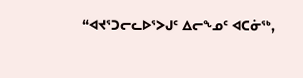“ᐊᔪᕐᑐᓕᓚᐅᕐᐳᒍᑦ ᐃᓕᖕᓄᑦ ᐊᑕᓃᖅ,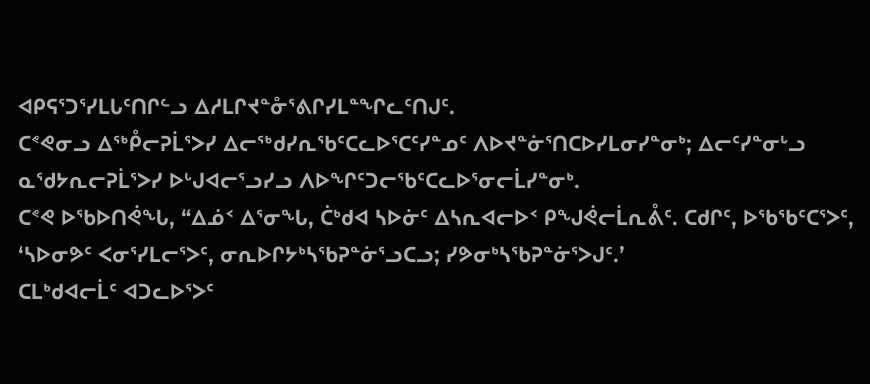ᐊᑭᕋᕐᑐᕐᓯᒪᒐᑦᑎᒋᓪᓗ ᐃᓱᒪᒋᔪᓐᓁᕐᕕᒋᓯᒪᓐᖏᓚᑦᑎᒍᑦ.
ᑕᕝᕙᓂᓗ ᐃᖅᑬᓕᕈᒫᕐᐳᓯ ᐃᓕᖅᑯᓯᕆᖃᑦᑕᓚᐅᕐᑕᑦᓯᓐᓄᑦ ᐱᐅᔪᓐᓃᕐᑎᑕᐅᓯᒪᓂᓯᓐᓂᒃ; ᐃᓕᑦᓯᓐᓂᒡᓗ ᓇᖁᔭᕆᓕᕈᒫᕐᐳᓯ ᐅᒡᒍᐊᓕᕐᓗᓯᓗ ᐱᐅᖏᑦᑐᓕᖃᑦᑕᓚᐅᕐᓂᓕᒫᓯᓐᓂᒃ.
ᑕᕝᕙ ᐅᖃᐅᑎᕚᖓ, “ᐃᓅᑉ ᐃᕐᓂᖓ, ᑖᒃᑯᐊ ᓴᐅᓃᑦ ᐃᓴᕆᐊᓕᐅᑉ ᑭᖑᕚᓕᒫᕆᕔᑦ. ᑕᑯᒋᑦ, ᐅᖃᖃᑦᑕᕐᐳᑦ, ‘ᓴᐅᓂᕗᑦ ᐸᓂᕐᓯᒪᓕᕐᐳᑦ, ᓂᕆᐅᒋᔭᒃᓴᖃᕈᓐᓃᕐᓗᑕᓗ; ᓯᕗᓂᒃᓴᖃᕈᓐᓃᕐᐳᒍᑦ.’
ᑕᒪᒃᑯᐊᓕᒫᑦ ᐊᑐᓚᐅᕐᐳᑦ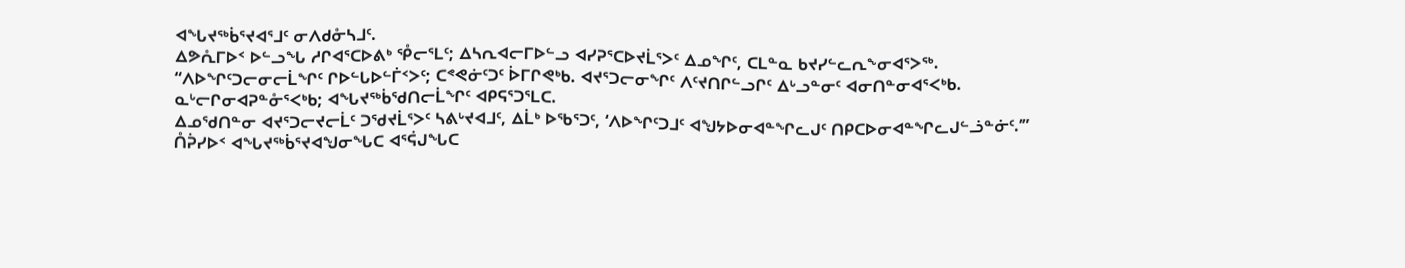ᐊᖓᔪᖅᑳᕐᔪᐊᕐᒧᑦ ᓂᐱᑯᓁᓴᒧᑦ.
ᐃᕗᕅᒥᐅᑉ ᐅᓪᓗᖓ ᓱᒋᐊᕐᑕᐅᕕᒃ ᕾᓕᕐᒪᑦ; ᐃᓴᕆᐊᓕᒥᐅᓪᓗ ᐊᓯᕈᕐᑕᐅᔪᒫᕐᐳᑦ ᐃᓄᖏᑦ, ᑕᒪᓐᓇ ᑲᔪᓯᓪᓚᕆᖕᓂᐊᕐᐳᖅ.
“ᐱᐅᖏᑦᑐᓕᓂᓕᒫᖏᑦ ᒋᐅᓪᒐᐅᓪᒦᑉᐳᑦ; ᑕᕝᕙᓃᑦᑐᑦ ᐆᒥᒋᕙᒃᑲ. ᐊᔪᕐᑐᓕᓂᖏᑦ ᐱᑦᔪᑎᒋᓪᓗᒋᑦ ᐃᒡᓗᓐᓂᑦ ᐊᓂᑎᓐᓂᐊᕐᐸᒃᑲ. ᓇᒡᓕᒋᓂᐊᕈᓐᓁᕐᐸᒃᑲ; ᐊᖓᔪᖅᑳᖁᑎᓕᒫᖏᑦ ᐊᑭᕋᕐᑐᕐᒪᑕ.
ᐃᓄᖁᑎᓐᓂ ᐊᔪᕐᑐᓕᔪᓕᒫᑦ ᑐᖁᔪᒫᕐᐳᑦ ᓴᕕᒡᔪᐊᒧᑦ, ᐃᒫᒃ ᐅᖃᕐᑐᑦ, ‘ᐱᐅᖏᑦᑐᒧᑦ ᐊᖑᔭᐅᓂᐊᓐᖏᓚᒍᑦ ᑎᑭᑕᐅᓂᐊᓐᖏᓚᒍᓪᓘᓐᓃᑦ.’”
ᑍᕉᓯᐅᑉ ᐊᖓᔪᖅᑳᕐᔪᐊᖑᓂᖓᑕ ᐊᕐᕌᒍᖓᑕ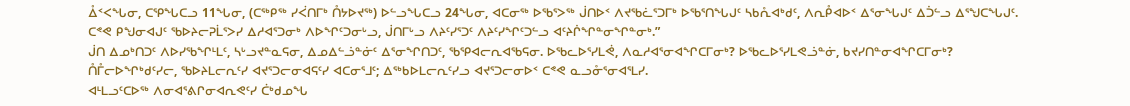ᐂᑉᐸᖓᓂ, ᑕᕿᖓᑕᓗ 11ᖓᓂ, (ᑕᖅᑭᖅ ᓯᐹᑎᒥᒃ ᑍᔭᐅᔪᖅ) ᐅᓪᓗᖓᑕᓗ 24ᖓᓂ, ᐊᑕᓂᖅ ᐅᖃᕐᐳᖅ ᒎᑎᐅᑉ ᐱᔪᖃᓛᕐᑐᒥᒃ ᐅᖃᕐᑎᖓᒍᑦ ᓴᑲᕅᐊᒃᑯᑦ, ᐱᕆᑬᐊᐅᑉ ᐃᕐᓂᖓᒍᑦ ᐃᑑᓪᓗ ᐃᕐᖑᑕᖓᒍᑦ.
ᑕᕝᕙ ᑭᖑᓂᐊᒍᑦ ᖃᐅᔨᓕᕈᒫᕐᐳᓯ ᐃᓱᐊᕐᑐᓂᒃ ᐱᐅᖏᑦᑐᓂᒡᓗ, ᒎᑎᒥᒡᓗ ᐱᔨᑦᓯᕐᑐᑦ ᐱᔨᑦᓯᖏᑦᑐᓪᓗ ᐊᑦᔨᒌᖏᓐᓂᖏᓐᓂᒃ.”
ᒎᑎ ᐃᓄᒃᑎᑐᑦ ᐱᐅᓯᖃᖏᒻᒪᑦ, ᓴᒡᓗᔪᓐᓇᕋᓂ, ᐃᓄᐃᓪᓘᓐᓃᑦ ᐃᕐᓂᖏᑎᑐᑦ, ᖃᕿᐊᓕᕆᐊᖃᕋᓂ. ᐅᖃᓚᐅᕐᓯᒪᕚ, ᐱᓇᓱᐊᕐᓂᐊᖏᑕᒥᓂᒃ? ᐅᖃᓚᐅᕐᓯᒪᕙᓘᓐᓃ, ᑲᔪᓯᑎᓐᓂᐊᖏᑕᒥᓂᒃ?
ᑍᒤᓕᐅᖏᒃᑯᑦᓯᓕ, ᖃᐅᔨᒪᓕᕆᑦᓯ ᐊᔪᕐᑐᓕᓂᐊᕋᑦᓯ ᐊᑕᓂᕐᒧᑦ; ᐃᖅᑲᐅᒪᓕᕆᑦᓯᓗ ᐊᔪᕐᑐᓕᓂᐅᑉ ᑕᕝᕙ ᓇᓗᓁᕐᓂᐊᕐᒪᓯ.
ᐊᒻᒪᓗᑦᑕᐅᖅ ᐱᓂᐊᕐᕕᒋᓂᐊᕆᕙᑦᓯ ᑖᒃᑯᓄᖓ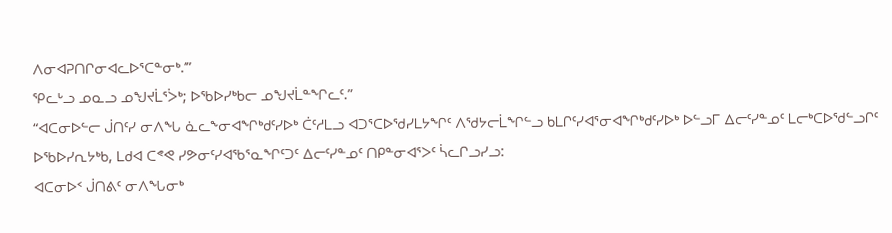ᐱᓂᐊᕈᑎᒋᓂᐊᓚᐅᕐᑕᓐᓂᒃ.’”
ᕿᓚᒡᓗ ᓄᓇᓗ ᓄᖑᔪᒫᕐᐴᒃ; ᐅᖃᐅᓯᒃᑲᓕ ᓄᖑᔪᒫᓐᖏᓚᑦ.”
“ᐊᑕᓂᐅᓪᓕ ᒎᑎᑦᓯ ᓂᐱᖓ ᓈᓚᖕᓂᐊᖏᒃᑯᑦᓯᐅᒃ ᑖᑦᓱᒪᓗ ᐊᑐᕐᑕᐅᖁᓯᒪᔭᖏᑦ ᐱᖁᔭᓕᒫᖏᓪᓗ ᑲᒪᒋᑦᓯᐊᕐᓂᐊᖏᒃᑯᑦᓯᐅᒃ ᐅᓪᓗᒥ ᐃᓕᑦᓯᓐᓄᑦ ᒪᓕᒃᑕᐅᖁᓪᓗᒋᑦ ᐅᖃᐅᓯᕆᔭᒃᑲ, ᒪᑯᐊ ᑕᕝᕙ ᓯᕗᓂᑦᓯᐊᖃᕐᓇᖏᑦᑐᑦ ᐃᓕᑦᓯᓐᓄᑦ ᑎᑭᓐᓂᐊᕐᐳᑦ ᓵᓚᒋᓗᓯᓗ:
ᐊᑕᓂᐅᑉ ᒎᑎᕕᑦ ᓂᐱᖓᓂᒃ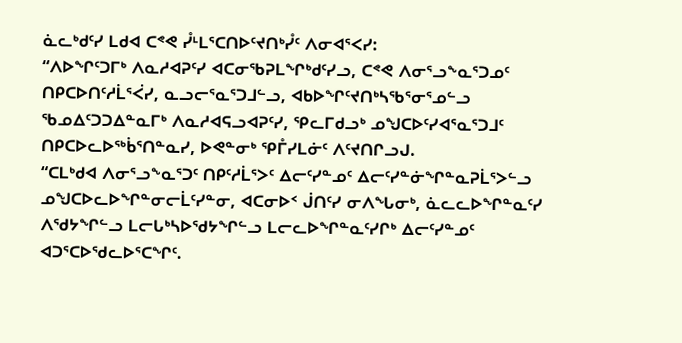ᓈᓚᒃᑯᑦᓯ ᒪᑯᐊ ᑕᕝᕙ ᓮᒻᒪᕐᑕᑎᐅᑦᔪᑎᒃᓮᑦ ᐱᓂᐊᕐᐸᓯ:
“ᐱᐅᖏᑦᑐᒥᒃ ᐱᓇᓱᐊᕈᑦᓯ ᐊᑕᓂᖃᕈᒪᖏᒃᑯᑦᓯᓗ, ᑕᕝᕙ ᐱᓂᕐᓗᖕᓇᕐᑐᓄᑦ ᑎᑭᑕᐅᑎᑦᓱᒫᕐᐹᓯ, ᓇᓗᓕᕐᓇᕐᑐᒧᓪᓗ, ᐊᑲᐅᖏᑦᔪᑎᒃᓴᖃᕐᓂᕐᓄᓪᓗ ᖃᓄᐃᑦᑐᑐᐃᓐᓇᒥᒃ ᐱᓇᓱᐊᕋᓗᐊᕈᑦᓯ, ᕿᓚᒥᑯᓗᒃ ᓄᖑᑕᐅᑦᓯᐊᕐᓇᕐᑐᒧᑦ ᑎᑭᑕᐅᓚᐅᖅᑳᕐᑎᓐᓇᓯ, ᐅᕙᓐᓂᒃ ᕿᒤᓯᒪᓃᑦ ᐱᑦᔪᑎᒋᓗᒍ.
“ᑕᒪᒃᑯᐊ ᐱᓂᕐᓗᖕᓇᕐᑐᑦ ᑎᑭᑦᓱᒫᕐᐳᑦ ᐃᓕᑦᓯᓐᓄᑦ ᐃᓕᑦᓯᓐᓃᖏᓐᓇᕈᒫᕐᐳᓪᓗ ᓄᖑᑕᐅᓚᐅᖏᓐᓂᓕᒫᑦᓯᓐᓂ, ᐊᑕᓂᐅᑉ ᒎᑎᑦᓯ ᓂᐱᖓᓂᒃ, ᓈᓚᓚᐅᖏᓐᓇᑦᓯ ᐱᖁᔭᖏᓪᓗ ᒪᓕᒐᒃᓴᐅᖁᔭᖏᓪᓗ ᒪᓕᓚᐅᖏᓐᓇᑦᓯᒋᒃ ᐃᓕᑦᓯᓐᓄᑦ ᐊᑐᕐᑕᐅᖁᓚᐅᕐᑕᖏᑦ.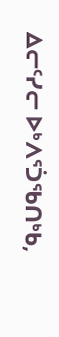ᐃᓕᑦᓯᓕ ᐅᒃᐱᕐᑑᖃᑎᒃᑲ,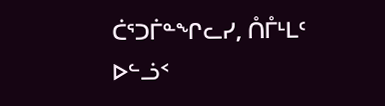ᑖᕐᑐᒦᓐᖏᓚᓯ, ᑍᒤᒻᒪᑦ ᐅᓪᓘᑉ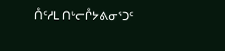ᑍᑦᓱᒪ ᑎᒡᓕᒊᔭᕕᓂᕐᑐᑦ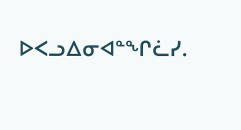ᐅᐸᓗᐃᓂᐊᓐᖏᓛᓯ.